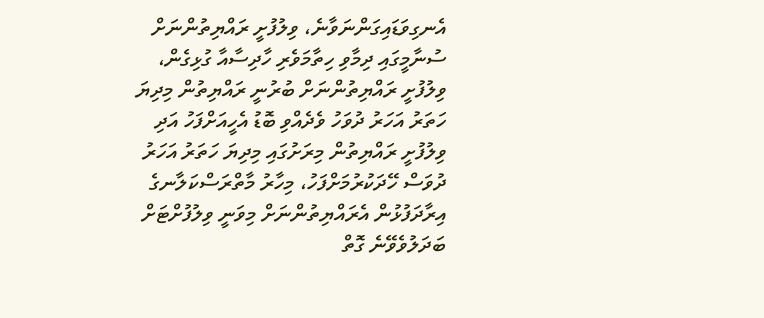އެނގިވަޑައިގަންނަވާނެ، ވިލުފުށީ ރައްޔިތުންނަށް ސުނާމީގައި ދިމާވި ހިތާމަވެރި ހާދިސާއާ ގުޅިގެން، ވިލުފުށީ ރައްޔިތުންނަށް ބުރުނީ ރައްޔިތުން މިދިޔަ ހަތަރު އަހަރު ދުވަހު ވެދެއްވި ބޮޑު އެހީއަށްފަހު އަދި ވިލުފުށީ ރައްޔިތުން މިރަށުގައި މިދިޔަ ހަތަރު އަހަރު ދުވަސް ހޭދަކުރުމަށްފަހު، މިހާރު މާތްރަސްކަލާނގެ އިރާދަފުޅުން އެރައްޔިތުންނަށް މިވަނީ ވިލުފުށްޓަށް ބަދަލުވެވޭނެ ގޮތް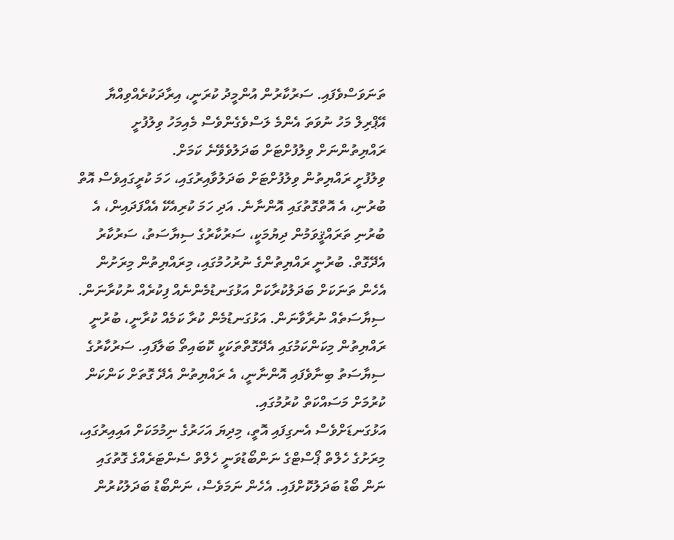ތަނަވަސްވެފައި. ސަރުކާރުން އުންމީދު ކުރަނީ، އިރާދަކުރެއްވިއްޔާ އޭޕްރިލް މަހު ނުވަތަ އެންމެ ލަސްވެގެންވެސް މެއިމަހު ވިލުފުށީ ރައްޔިތުންނަށް ވިލުފުށްޓަށް ބަދަލުވެވޭނެ ކަމަށް.
ވިލުފުށީ ރައްޔިތުން ވިލުފުށްޓަށް ބަދަލުވާއިރުގައި، ހަމަ ކުރީގައިވެސް އޮތް ބުރުނި، އެ އޮތްގޮތުގައި އޮންނާނެ. އަދި ހަމަ ކުރިއެކޭ އެއްފަދައިން، އެ ބުރުނި ތަރައްޤީވަމުން ދިޔުމަކީ، ސަރުކާރުގެ ސިޔާސަތު، ސަރުކާރު އެދޭގޮތް. ބުރުނީ ރައްޔިތުންގެ ނުރުހުމުގައި، މިރައްޔިތުން މިރަށުން އެހެން ތަނަކަށް ބަދަލުކުރާކަށް އަޅުގަނޑުމެންނެއް ފިކުރެއް ނުކުރާނަން. ސިޔާސަތެއް ނުރާވާނަން. އަޅުގަނޑުމެން ކުރާ ކަމެއް ކުރާނީ، ބުރުނީ ރައްޔިތުން މިކަންކަމުގައި އެދޭގޮތްތަކަކީ ކޮބައިތޯ ބަލާފައި. ސަރުކާރުގެ ސިޔާސަތު ބިނާވެފައި އޮންނާނީ، އެ ރައްޔިތުން އެދޭ ގޮތަށް ކަންކަން ކުރުމަށް މަސައްކަތް ކުރުމުގައި.
އަޅުގަނޑަށްވެސް އެނގިފައި އޮތީ، މިދިޔަ އަހަރުގެ ނިމުމަކަށް އައިއިރުގައި، މިރަށުގެ ހެލްތް ޕޯސްޓްގެ ނަންބޯޑުވަނީ ހެލްތް ސެންޓަރެއްގެ ގޮތުގައި ނަން ބޯޑު ބަދަލުކޮށްފައި. އެހެން ނަމަވެސް، ނަންބޯޑު ބަދަލުކުރުން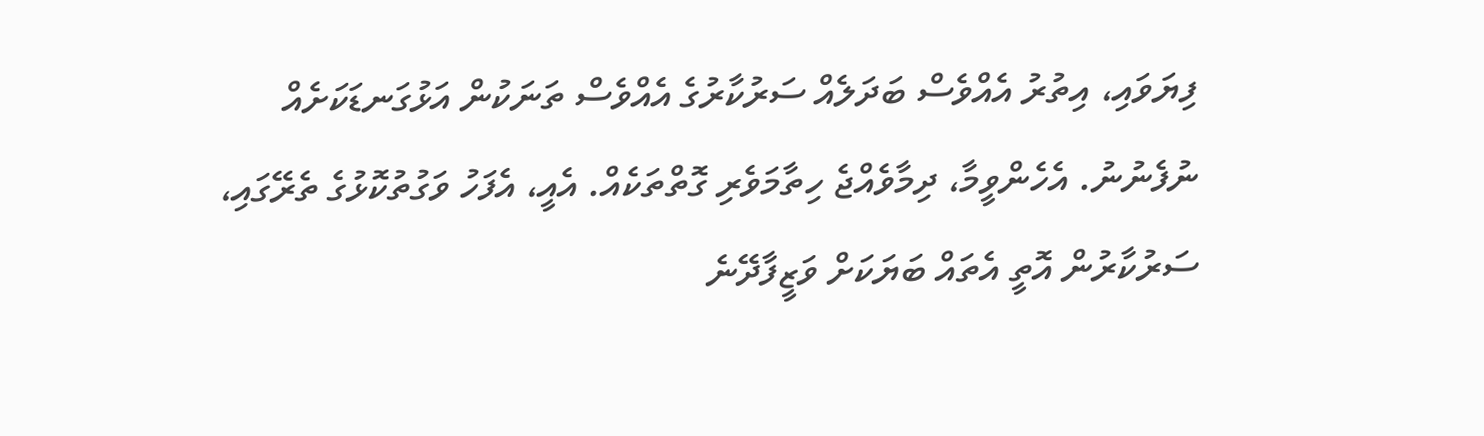ފިޔަވައި، އިތުރު އެއްވެސް ބަދަލެއް ސަރުކާރުގެ އެއްވެސް ތަނަކުން އަޅުގަނޑަކަށެއް ނުފެނުނު. އެހެންވީމާ، ދިމާވެއްޖެ ހިތާމަވެރި ގޮތްތަކެއް. އެއީ، އެފަހު ވަގުތުކޮޅުގެ ތެރޭގައި، ސަރުކާރުން އޮތީ އެތައް ބަޔަކަށް ވަޒީފާދޭނެ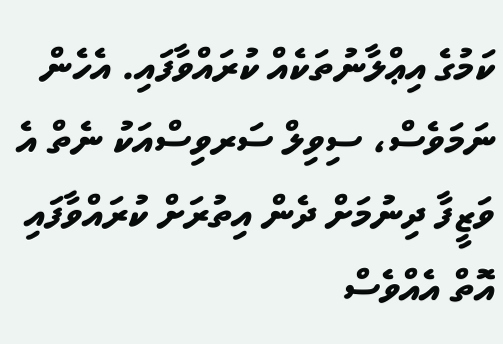ކަމުގެ އިޢްލާނުތަކެއް ކުރައްވާފައި. އެހެން ނަމަވެސް، ސިވިލް ސަރވިސްއަކު ނެތް އެ ވަޒީފާ ދިނުމަށް ދެން އިތުރަށް ކުރައްވާފައި އޮތް އެއްވެސް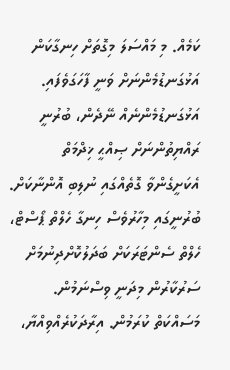ކަމެއް. މި މައްސަލަ މިގޮތަށް ހިނގާކަން އަޅުގަނޑުމެންނަށް ވަނީ ފާހަގަވެފައި. އަޅުގަނޑުމެންނެއް ނޭދެން، ބުރުނީ ރައްޔިތުންނަށް ޞިއްޙީ ޚިދްމަތް އެކަށީގެންވާ ގޮތެއްގައި ނުލިބި އޮންނާކަށް. ބުރުނީގައި މިހާރުވެސް ހިނގާ ހެލްތް ޕޯސްޓް، ހެލްތް ސެންޓަރަކަށް ބަދަލުކޮށްދިނުމަށް ސަރުކާރުން މިދަނީ ވިސްނަމުން. މަސައްކަތް ކުރަމުން. އިރާދަކުރެއްވިއްޔާ،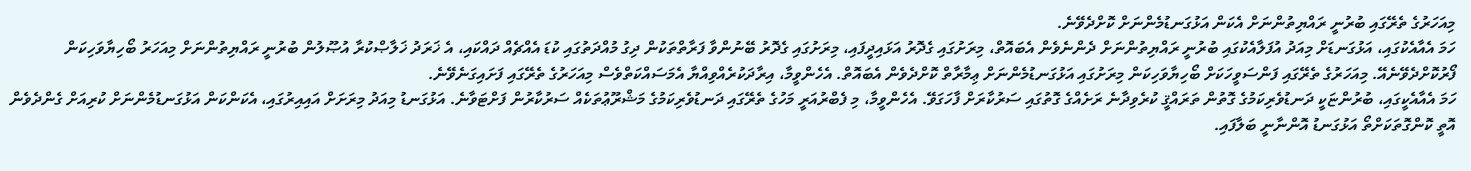މިއަހަރުގެ ތެރޭގައި ބުރުނީ ރައްޔިތުންނަށް އެކަން އަޅުގަނޑުމެންނަށް ކޮށްދެވޭނެ.
ހަމަ އެއާއެކުގައި، އަޅުގަނޑަށް މިއަދު އުފަލާއެކުގައި ބުރުނީ ރައްޔިތުންނަށް ދެންނެވެން އެބައޮތް، މިރަށުގައި ގެދޮރު އަޅައިދީފައި، މިރަށުގައި ގެދޮރު ބޭނުންވާ ފަރާތްތަކުން ދިގު މުއްދަތުގައި ކުޑަ އެއްޗެއް ދައްކައި، އެ ޚަރަދު ޚަލާޞްކުރާ އުޞޫލުން ބުރުނީ ރައްޔިތުންނަށް މިއަހަރު ބޯހިޔާވަހިކަން ފޯރުކޮށްދެވޭނެއޭ. މިއަހަރުގެ ތެރޭގައި ފަންސަވީހަކަށް ބޯހިޔާވަހިކަން މިރަށުގައި އަޅުގަނޑުމެންނަށް ޢިމާރާތް ކޮށްދެވެން އެބައޮތް. އެހެންވީމާ، އިރާދަކުރެއްވިއްޔާ އެމަސައްކަތްވެސް މިއަހަރުގެ ތެރޭގައި ފަށައިގަނެވޭނެ.
ހަމަ އެއާއެކީގައި، ބުރުންޏަކީ ދަނޑުވެރިކަމުގެ ގޮތުން ތަރައްޤީ ކުރެވިދާނެ ރަށެއްގެ ގޮތުގައި ސަރުކާރަށް ފާހަގަވޭ. އެހެންވީމާ، މި ފެބްރުއަރީ މަހުގެ ތެރޭގައި ދަނޑުވެރިކަމުގެ މަޝްރޫޢުތަކެއް ސަރުކާރުން ފަށްޓަވާނެ. އަޅުގަނޑު މިއަދު މިރަށަށް އައިއިރުގައި، އެކަންކަން އަޅުގަނޑުމެންނަށް ކުރިއަށް ގެންދެވެން އޮތީ ކޮންގޮތަކަށްތޯ އަޅުގަނޑު އޮންނާނީ ބަލާފައި.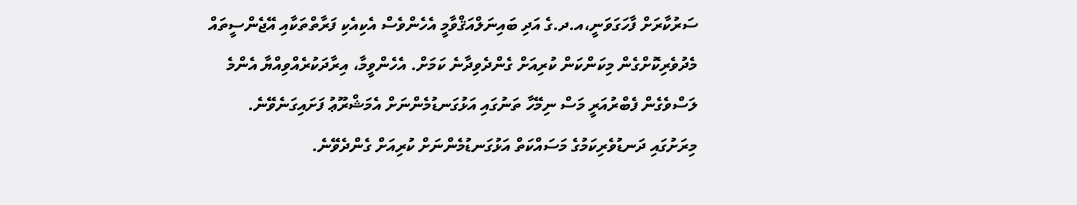ސަރުކާރަށް ފާހަގަވަނީ،އ.ދ.ގެ އަދި ބައިނަލްއަޤްވާމީ އެހެންވެސް އެކިއެކި ފަރާތްތަކާއި އޭޖެންސީތައް މެދުވެރިކޮށްގެން މިކަންކަން ކުރިއަށް ގެންދެވިދާނެ ކަމަށް. އެހެންވީމާ، އިރާދަކުރެއްވިއްޔާ އެންމެ ލަސްވެގެން ފެބްރުއަރީ މަސް ނިމޭހާ ތަނުގައި އަޅުގަނޑުމެންނަށް އެމަޝްރޫޢު ފަށައިގަނެވޭނެ. މިރަށުގައި ދަނޑުވެރިކަމުގެ މަސައްކަތް އަޅުގަނޑުމެންނަށް ކުރިއަށް ގެންދެވޭނެ.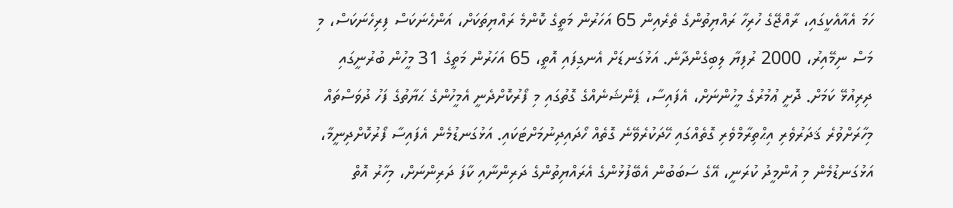ހަމަ އެއާއެކީގައި، ރާއްޖޭގެ ހުރިހާ ރައްޔިތުންގެ ތެރެއިން 65 އަހަރުން މަތީގެ ކޮންމެ ރައްޔިތަކަށް، އަންހެނަކަސް ފިރިހެނަކަސް، މި މަސް ނިމޭއިރު، 2000 ރުފިޔާ ލިބިގެންދާނެ. އަޅުގަނޑަށް އެނގިފައި އޮތީ، 65 އަހަރުން މަތީގެ 31 މީހުން ބުރުނީގައި ދިރިއުޅޭ ކަމަށް. ދޮށީ ޢުމުރުގެ މީހުންނަށް، އެފައިސާ، ޕެންޝަނެއްގެ ގޮތުގައި މި ފޯރުކޮށްދެނީ އެމީހުންގެ ޙަޔާތުގެ ފަހު ދުވަސްތައް މިހާރަށްވުރެ ޤަދަރުވެރި އިޙްތިރާމްވެރި ގޮތެއްގައި ހޭދަކުރެވޭނެ ގޮތެއް ހޯދައިދިނުމަށްޓަކައި. އަޅުގަނޑުމެން އެފައިސާ ފޯރުކޮށްދިނީމާ، އަޅުގަނޑުމެން މި އުންމީދު ކުރަނީ، އޭގެ ސަބަބުން އެބޭފުޅުންގެ އެރައްޔިތުންގެ ދަރިންނާއި ކާފަ ދަރިންނަށް، މިހާރު އޮތް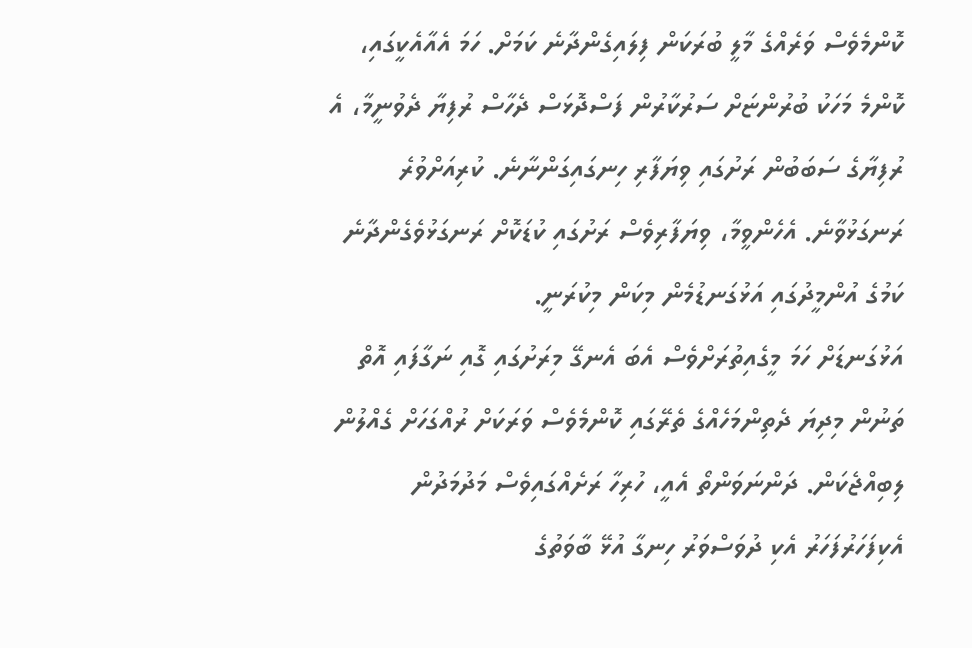ކޮންމެވެސް ވަރެއްގެ މާލީ ބުރަކަން ފިލައިގެންދާނެ ކަމަށް. ހަމަ އެއާއެކީގައި، ކޮންމެ މަހަކު ބުރުންޏަށް ސަރުކާރުން ފަސްދޮޅަސް ދެހާސް ރުފިޔާ ދެވުނީމާ، އެ ރުފިޔާގެ ސަބަބުން ރަށުގައި ވިޔަފާރި ހިނގައިގަންނާނެ. ކުރިއަށްވުރެ ރަނގަޅުވާނެ. އެހެންވީމާ، ވިޔަފާރިވެސް ރަށުގައި ކުޑަކޮށް ރަނގަޅުވެގެންދާނެ ކަމުގެ އުންމީދުގައި އަޅުގަނޑުމެން މިކަން މިކުރަނީ.
އަޅުގަނޑަށް ހަމަ މީގެއިތުރަށްވެސް އެބަ އެނގޭ މިރަށުގައި ގޮއި ނަގާފައި އޮތް ތަނުން މިދިޔަ ދެތިންމަހެއްގެ ތެރޭގައި ކޮންމެވެސް ވަރަކަށް ރުއްގަހަށް ގެއްލުން ލިބިއްޖެކަން. ދަންނަވަންތޯ އެއީ، ހުރިހާ ރަށެއްގައިވެސް މަދުމަދުން އެކިފަހަރުފަހަރު އެކި ދުވަސްވަރު ހިނގާ އުޅޭ ބާވަތުގެ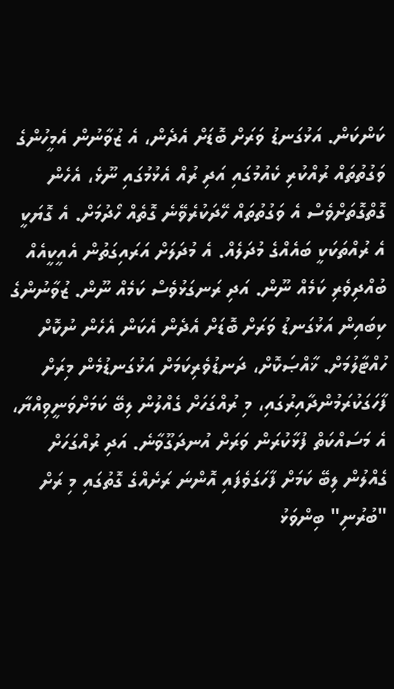ކަންކަން. އަޅުގަނޑު ވަރަށް ބޮޑަށް އެދެން، އެ ޒުވާނުން އެމީހުންގެ ވަގުތުތައް ރުއްކުރި ކެއުމުގައި އަދި ރުއް އެޅުމުގައި ނޫޅެ، އެހެން ގޮތްގޮތަށްވެސް އެ ވަގުތުތައް ހޭދަކުރެވޭނެ ގޮތެއް ހޯދުމަށް. އެ ގޮޔަކީ އެ ރުއްތަކަކީ ބައެއްގެ މުދަލެއް. އެ މުދަލަށް އަރައިގަތުން އެއީކީއެއް ބުއްދިވެރި ކަމެއް ނޫން. އަދި ރަނގަޅުވެސް ކަމެއް ނޫން. ޒުވާނުންގެ ކިބައިން އަޅުގަނޑު ވަރަށް ބޮޑަށް އެދެން އެކަން އެހެން ނުކޮށް ހުއްޓާލުމަށް. ޚާއްޞަކޮށް، ދަނޑުވެރިކަމަށް އަޅުގަނޑުމެން މިރަށް ފާހަގަކުރަމުންދާއިރުގައި، މި ރުއްގަހަށް ގެއްލުން ލިބޭ ކަމަށްވަނީވިއްޔާ، އެ މަސައްކަތް ފުޅާކުރަން ވަރަށް އުނދަގޫވާނެ. އަދި ރުއްގަހަށް ގެއްލުން ލިބޭ ކަމަށް ފާހަގަވެފައި އޮންނަ ރަށެއްގެ ގޮތުގައި މި ރަށް "ބުރުނި" ބިންވަޅު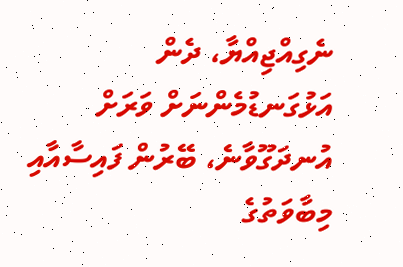ނެގިއްޖިއްޔާ، ދެން އަޅުގަނޑުމެންނަށް ވަރަށް އުނދަގޫވާނެ، ބޭރުން ފައިސާއާއި މިބާވަތުގެ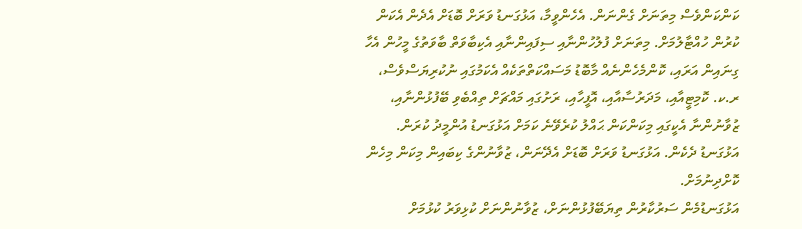ކަންކަންވެސް މިތަނަށް ގެންނަން. އެހެންވީމާ، އަޅުގަނޑު ވަރަށް ބޮޑަށް އެދެން އެކަން ކުރުން ހުއްޓާލުމަށް. މިތަނަށް ފުލުހުންނާއި ސިފައިންނާއި އެކިބާވަތް ބާވަތުގެ މީހުން އެހާ ގިނައިން އަރައި، ކޮންމެހެންނެއް މާބޮޑު މަސައްކަތްތަކެއް އެކަމުގައި ނުކުރިޔަސްވެސް، ރ.ކ. ކޮމިޓީއާއި، މަދަރުސާއާއި، އޮފީހާއި، ރަށުގައި މައްޗަށް ތިއްބެވި ބޭފުޅުންނާއި، ޒުވާނުންނާ އެކީގައި މިކަންކަން ޙައްލު ކުރެވޭނެ ކަމަށް އަޅުގަނޑު އުންމީދު ކުރަން. އަޅުގަނޑު ދެކެން. އަޅުގަނޑު ވަރަށް ބޮޑަށް އެދޭނަން، ޒުވާނުންގެ ކިބައިން މިކަން މިހެން ކޮށްދިނުމަށް.
އަޅުގަނޑުމެން ސަރުކާރުން ތިޔަބޭފުޅުންނަށް، ޒުވާނުންނަށް ކުޅިވަރު ކުޅުމަށް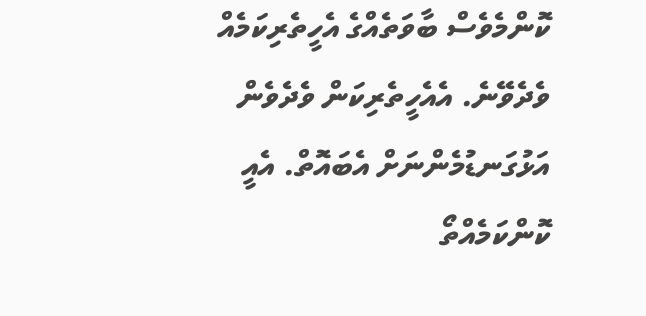ކޮންމެވެސް ބާވަތެއްގެ އެހީތެރިކަމެއް ވެދެވޭނެ. އެއެހީތެރިކަން ވެދެވެން އަޅުގަނޑުމެންނަށް އެބައޮތް. އެއީ ކޮންކަމެއްތޯ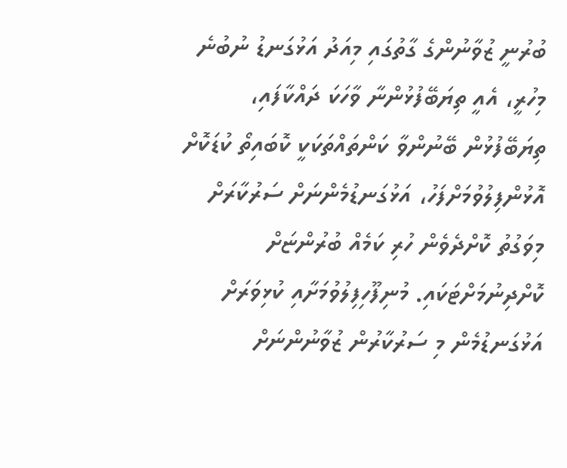ބުރުނީ ޒުވާނުންގެ ގާތުގައި މިއަދު އަޅުގަނޑު ނުބުނެ މިހުރީ، އެއީ ތިޔަބޭފުޅުންނާ ވާހަކަ ދައްކާފައި، ތިޔަބޭފުޅުން ބޭނުންވާ ކަންތައްތަކަކީ ކޮބައިތޯ ކުޑަކޮށް އޮޅުންފިލުވުމަށްފަހު، އަޅުގަނޑުމެންނަށް ސަރުކާރަށް މިވަގުތު ކޮށްދެވެން ހުރި ކަމެއް ބުރުންޏަށް ކޮށްދިނުމަށްޓަކައި. މުނިފޫހިފިލުވުމަށާއި ކުޅިވަރަށް އަޅުގަނޑުމެން މި ސަރުކާރުން ޒުވާނުންނަށް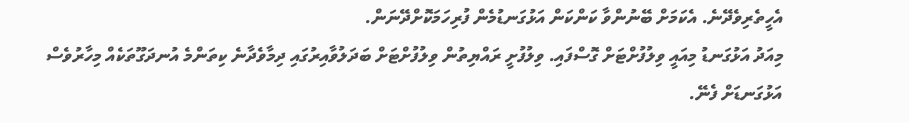އެހީތެރިވެދޭނެ. އެކަމަށް ބޭނުންވާ ކަންކަން އަޅުގަނޑުމެން ފުރިހަމަކޮށްދޭނަން.
މިއަދު އަޅުގަނޑު މިއައީ ވިލުފުށްޓަށް ގޮސްފައި. ވިލުފުށީ ރައްޔިތުން ވިލުފުށްޓަށް ބަދަލުވާއިރުގައި ދިމާވެދާނެ ކިތަންމެ އުނދަގޫތަކެއް މިހާރުވެސް އަޅުގަނޑަށް ފެނޭ.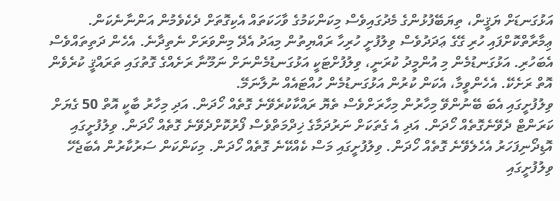އަޅުގަނޑަށް ޔަޤީން، ތިޔަބޭފުޅުންގެ މެދުގައިވެސް މިކަންކަމުގެ ވާހަކަތައް އެކިގޮތަށް ދެކެވެމުން އަންނާނެކަން. ޢިމާރާތްކޮށްފައި ހުރި ގޭގެ ޢަދަދުވެސް ވިލުފުށީ ހުރިހާ ރައްޔިތުން މިއަދު އެދޭ މިންވަރަށް ނެތިދާނެ. އެހެން ދަތިތައްވެސް އެބަހުރި. އަޅުގަނޑުމެން މި އުންމީދު ކުރަނީ، ވިލުފުށްޓަކީ އަޅުގަނޑުމެންނަށް ނަމޫނާ ރަށެއްގެ ގޮތުގައި ތަރައްޤީ ކުރެވެން އޮތް ރަށެކޭ. އެހެންވީމާ، އެކަން ކުރުން އަޅުގަނޑުމެން ހުއްޓައެއް ނުލާނަމޭ.
ވިލުފުށީގައި އެބަ ބޭނުންވޭ މިހާރުން މިހާރަށްވެސް ތެޔޮ ރައްކާކުރެވޭނެ ގޮތެއް ހޯދަން. އަދި މިހާރު ބާކީ އޮތް 50 ގެޔަށް ކަރަންޓް ދެވޭނެގޮތެއް ހޯދަން. އަދި އެ ގެތަކަށް ނަރުދަމާގެ ޚިދްމަތްވެސް ފޯރުކޮށްދެވޭނެ ގޮތެއް ހޯދަން. ވިލުފުށީގައި އޮޑިދޯނިފަހަރު އެހެލެވޭނެ ގޮތެއް ހޯދަން. ވިލުފުށީގައި މަސް ކެއްކޭނެ ގޮތެއް ހޯދަން. މިކަންކަން ސަރުކާރުން އެބަޖެހޭ ވިލުފުށީގައި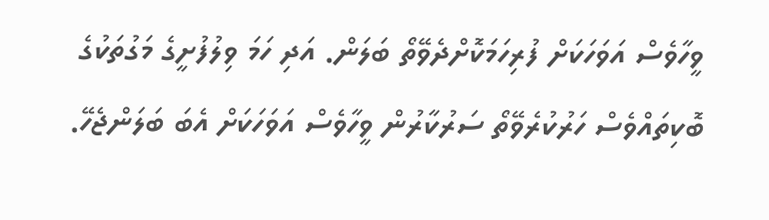ވީހާވެސް އަވަހަކަށް ފުރިހަމަކޮށްދެވޭތޯ ބަލަން. އަދި ހަމަ ވިލުފުށީގެ މަގުތަކުގެ ބޮކިތައްވެސް ހަރުކުރެވޭތޯ ސަރުކާރުން ވީހާވެސް އަވަހަކަށް އެބަ ބަލަންޖެހޭ.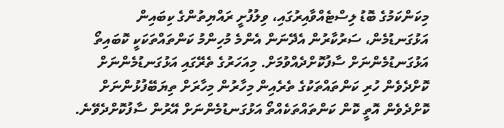މިކަންކަމުގެ ބޮޑު ލިސްޓެއްވާއިރުގައި، ވިލުފުށީ ރައްޔިތުންގެ ކިބައިން އަޅުގަނޑުމެން، ސަރުކާރުން އެދޭނަން އެންމެ މުހިންމު ކަންތައްތަކަކީ ކޮބައިތޯ އަޅުގަނޑުމެންނަށް ސާފުކޮށްދެއްވުމަށް. މިއަހަރުގެ ތެރޭގައި އަޅުގަނޑުމެންނަށް ކޮށްދެވެން ހުރި ކަންތައްތަކުގެ ތެރެއިން މިހާރުން މިހާރަށް ތިޔަބޭފުޅުންނަށް ކޮށްދެވެން އޮތީ ކޮން ކަންތައްތަކެއްތޯ އަޅުގަނޑުމެންނަށް އޭރުން ސާފުކޮށްދެވޭނެ.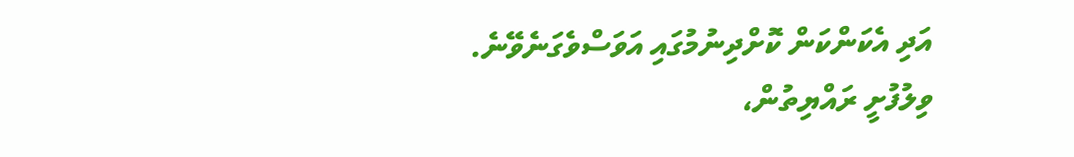އަދި އެކަންކަން ކޮށްދިނުމުގައި އަވަސްވެގަނެވޭނެ.
ވިލުފުށީ ރައްޔިތުން،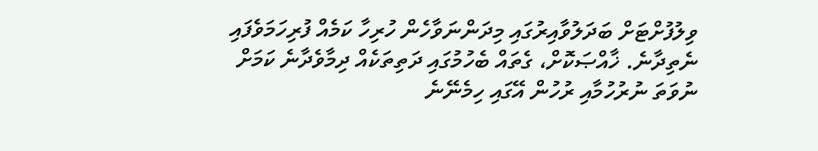ވިލުފުށްޓަށް ބަދަލުވާއިރުގައި މިދަންނަވާހެން ހުރިހާ ކަމެއް ފުރިހަމަވެފައި ނެތިދާނެ. ޚާއްޞަކޮށް، ގެތައް ބެހުމުގައި ދަތިތަކެއް ދިމާވެދާނެ ކަމަށް ނުވަތަ ނުރުހުމާއި ރުހުން އޭގައި ހިމެނޭނެ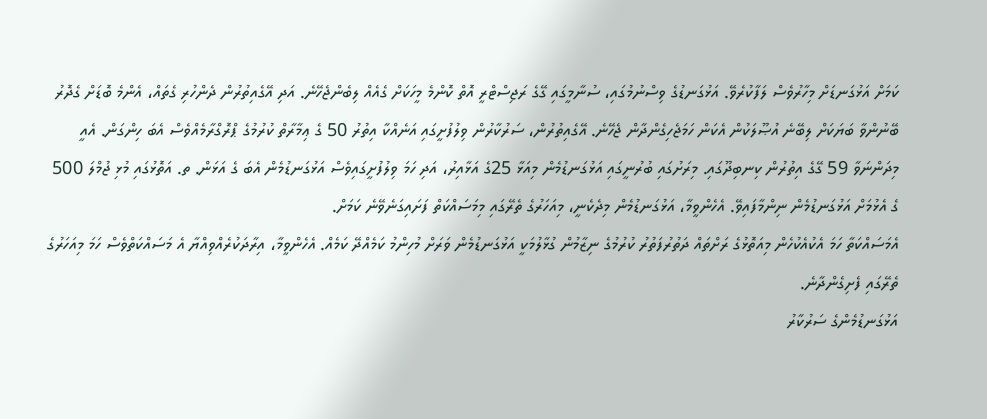ކަމަށް އަޅުގަނޑަށް މިހާރުވެސް ލަފާކުރެވޭ. އަޅުގަނޑުގެ ވިސްނުމުގައި، ސުނާމީގައި ގޭގެ ރަޖިސްޓްރީ އޮތް ކޮންމެ މީހަކަށް ގެއެއް ލިބެންޖެހޭނެ. އަދި އޭގެއިތުރުން ދެންހުރި ގެތައް، އެންމެ ބޮޑަށް ގެދޮރު ބޭނުންވާ ބަޔަކަށް ލިބޭނެ އުޞޫލަކުން އެކަން ހަމަޖެހިގެންދާން ޖެހޭނެ. އޭގެއިތުރުން، ސަރުކާރުން ވިލުފުށީގައި އަނެއްކާ އިތުރު 50 ގެ ޢިމާރާތް ކުރުމުގެ ޕްރޮގްރާމެއްވެސް އެބަ ހިންގަން. އެއީ މިދަންނަވާ 59 ގޭގެ އިތުރުން ކިނބިދޫގައި. މިރަށުގައި ބުރުނީގައި އަޅުގަނޑުމެން މިއަޅާ 25ގެ އަޅާއިރު، އަދި ހަމަ ވިލުފުށީގައިވެސް އަޅުގަނޑުމެން އެބަ ގެ އަޅަން. ތ. އަތޮޅުގައި މުޅި ޖުމްލަ 500 ގެ އެޅުމަށް އަޅުގަނޑުމެން ނިންމާފައިވޭ. އެހެންވީމާ، އަޅުގަނޑުމެން މިދެކެނީ، މިއަހަރުގެ ތެރޭގައި މިމަސައްކަތް ފަށައިގަނެވޭނެ ކަމަށް.
އެމަސައްކަތާ ހަމަ އެކުއެކުހެން މިއަތޮޅުގެ ރަށްތައް ދަތުރުފަތުރު ކުރުމުގެ ނިޒާމުން ގުޅާލުމަކީ އަޅުގަނޑުމެން ވަރަށް މުހިންމު ކަމެއްދޭ ކަމެއް. އެހެންވީމާ، އިރާދަކުރެއްވިއްޔާ އެ މަސައްކަތްވެސް ހަމަ މިއަހަރުގެ ތެރޭގައި ފެށިގެންދާނެ.
އަޅުގަނޑުމެންގެ ސަރުކާރު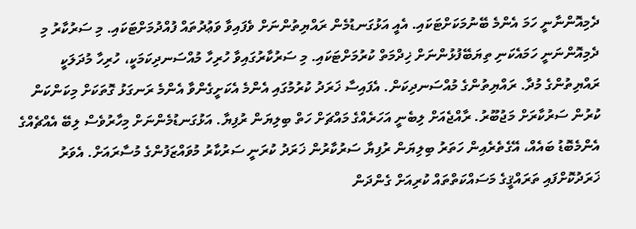ދެމިއޮންނާނީ ހަމަ އެންމެ ބޭނުމަކަށްޓަކައި. އެއީ އަޅުގަނޑުމެން ރައްޔިތުންނަށް ވެފައިވާ ވަޢުދުތައް ފުއްދުމަށްޓަކައި. މި ސަރުކާރު މި ދެމިއޮންނަނީ ހަމައެކަނި ތިޔަބޭފުޅުންނަށް ޚިދްމަތް ކުރުމަށްޓަކައި. މި ސަރުކާރުގައިވާ ހުރިހާ މުއްސަނދިކަމަކީ، ހުރިހާ މުދަލަކީ ރައްޔިތުންގެ މުދާ. ރައްޔިތުންގެ މުއްސަނދިކަން. އެފައިސާ ޚަރަދު ކުރުމުގައި އެންމެ އެކަށީގެންވާ އެންމެ ރަނގަޅު ގޮތަކަށް މިކަންކަން ކުރުން ސަރުކާރަށް މަޖުބޫރު. ރާއްޖެއަށް ލިބެނީ އަހަރެއްގެ މައްޗަށް ހަތް ބިލިޔަން ރުފިޔާ. އަޅުގަނޑުމެންނަށް މިހާރުވެސް ލިބޭ އެއްޗެއްގެ އެންމެބޮޑު ބައެއް، އޭގެތެރެއިން ހަތަރު ބިލިޔަން ރުފިޔާ ސަރުކާރުން ޚަރަދު ކުރަނީ ސަރުކާރު މުވައްޒަފުންގެ މުސާރައަށް. އެވަރު ޚަރަދުކޮށްފައި ތަރައްޤީގެ މަސައްކަތްތައް ކުރިއަށް ގެންދަން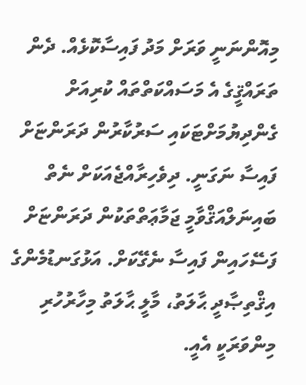މިއޮންނަނީ ވަރަށް މަދު ފައިސާކޮޅެއް. ދެން ތަރައްޤީގެ އެ މަސައްކަތްތައް ކުރިއަށް ގެންދިޔުމަށްޓަކައި ސަރުކާރުން ދަރަންޏަށް ފައިސާ ނަގަނީ. ދިވެހިރާއްޖެއަކަށް ނެތް ބައިނަލްއަޤްވާމީ ޖަމާޢަތްތަކުން ދަރަންޏަށް ފަސޭހައިން ފައިސާ ނެގޭކަށް. އަޅުގަނޑުމެންގެ އިޤްތިޞާދީ ޙާލަތު، މާލީ ޙާލަތު މިހާރުހުރި މިންވަރަކީ އެއީ.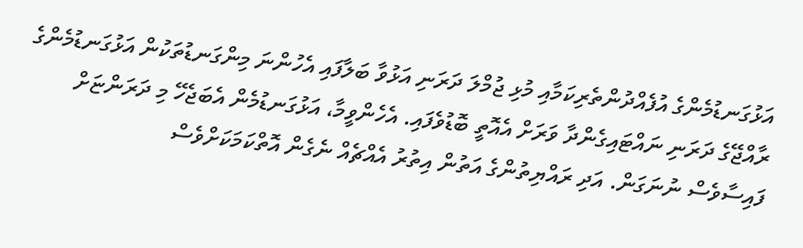އަޅުގަނޑުމެންގެ އުފެއްދުންތެރިކަމާއި މުޅި ޖުމްލަ ދަރަނި އަޅުވާ ބަލާފައި އެހުންނަ މިންގަނޑުތަކުން އަޅުގަނޑުމެންގެ ރާއްޖޭގެ ދަރަނި ނައްޓައިގެންދާ ވަރަށް އެއޮތީ ބޮޑުވެފައި. އެހެންވީމާ، އަޅުގަނޑުމެން އެބަޖެހޭ މި ދަރަންޏަށް ފައިސާވެސް ނުނަގަން. އަދި ރައްޔިތުންގެ އަތުން އިތުރު އެއްޗެއް ނެގެން އޮތްކަމަކަށްވެސް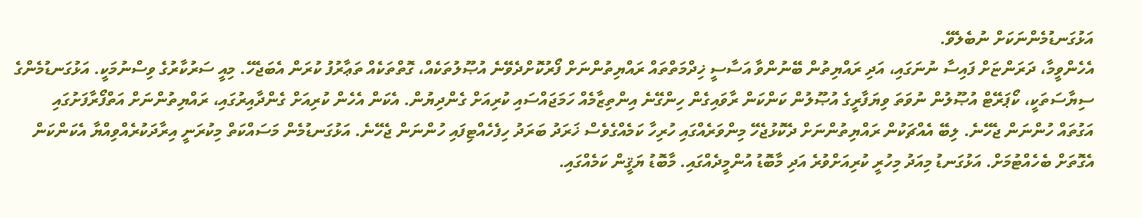އަޅުގަނޑުމެންނަކަށް ނުބެލެވޭ.
އެހެންވީމާ، ދަރަންޏަށް ފައިސާ ނުނަގައި، އަދި ރައްޔިތުން ބޭނުންވާ އަސާސީ ޚިދްމަތްތައް ރައްޔިތުންނަށް ފޯރުކޮށްދެވޭނެ އުޞޫލުތަކެއް، ގޮތްތަކެއް ތަޢާރުފު ކުރަން އެބަޖެހޭ. މިއީ ސަރުކާރުގެ ވިސްނުމަކީ. އަޅުގަނޑުމެންގެ ސިޔާސަތަކީ، ކޯޕަރޭޓް އުޞޫލުން ނުވަތަ ވިޔަފާރީގެ އުޞޫލުން ކަންކަން ރާވައިގެން ހިންގޭނެ އިންތިޒާމެއް ހަމަޖައްސައި ކުރިއަށް ގެންދިޔުން. އެކަން އެހެން ކުރިއަށް ގެންދާއިރުގައި، ރައްޔިތުންނަށް އަތްފޯރާފަށުގައި އަގުތައް ހުންނަން ޖެހޭނެ. ލިބޭ އެއްޗަކުން ރައްޔިތުންނަށް ދެކޮޅުޖެހޭ މިންވަރެއްގައި ހުރިހާ ކަމެއްގެވެސް ޚަރަދު ބަރަދު ހިފެހެއްޓިފައި ހުންނަން ޖެހޭނެ. އަޅުގަނޑުމެން މަސައްކަތް މިކުރަނީ އިރާދަކުރެއްވިއްޔާ އެކަންކަން އެގޮތަށް ބެހެއްޓުމަށް. އަޅުގަނޑު މިއަދު މިހުރީ ކުރިއަށްވުރެ އަދި މާބޮޑު އުންމީދެއްގައި. މާބޮޑު ޔަޤީން ކަމެއްގައި.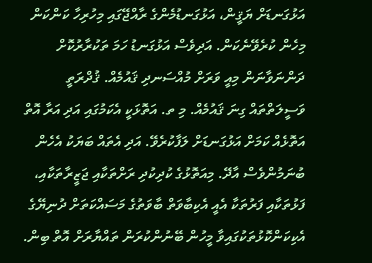އަޅުގަނޑަށް ޔަޤީން، އަޅުގަނޑުމެންގެ ރާއްޖޭގައި މިހުރިހާ ކަންކަން މިހެން ކުރެވޭނެކަން. އަދިވެސް އަޅުގަނޑު ހަމަ ތަކުރާރުކޮށް ދަންނަވާނަން މިއީ ވަރަށް މުއްސަނދި ޤައުމެއް. ޤުދްރަތީ ވަސީލަތްތައް ގިނަ ޤައުމެއް. މި ތ. އަތޮޅަކީ އެކަމުގައި އަދި އަރާ އޮތް އަތޮޅެއް ކަމަށް އަޅުގަނޑަށް ލަފާކުރެވޭ. އަދި އެތައް ބަޔަކު އެހެން ބުނަމުންވެސް އާދޭ. މިއަތޮޅުގެ ކުދިކުދި ރަށްތަކާއި ޖަޒީރާތަކާއި، ފަޅުތަކާއި ފަރުތަކާ އެއީ އެކިބާވަތް ބާވަތުގެ މަސައްކަތަށް ދުނިޔޭގެ އެކިކަންކޮޅުތަކުގައިވާ މީހުން ބޭނުންކުރަން ތައްޔާރަށް އޮތް ބިން.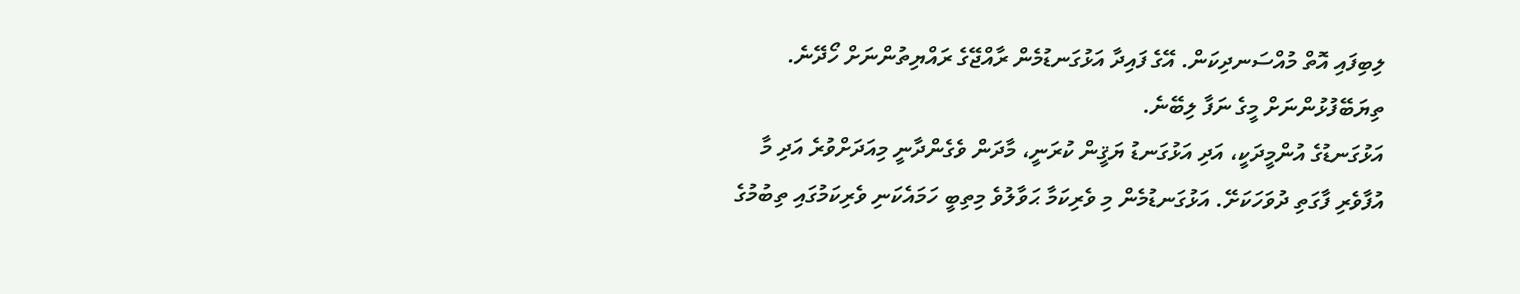ލިބިފައި އޮތް މުއްސަނދިކަން. އޭގެ ފައިދާ އަޅުގަނޑުމެން ރާއްޖޭގެ ރައްޔިތުންނަށް ހޯދޭނެ. ތިޔަބޭފުޅުންނަށް މީގެ ނަފާ ލިބޭނެ.
އަޅުގަނޑުގެ އުންމީދަކީ، އަދި އަޅުގަނޑު ޔަޤީން ކުރަނީ، މާދަން ވެގެންދާނީ މިއަދަށްވުރެ އަދި މާ އުފާވެރި ފާގަތި ދުވަހަކަށޭ. އަޅުގަނޑުމެން މި ވެރިކަމާ ޙަވާލުވެ މިތިބީ ހަމައެކަނި ވެރިކަމުގައި ތިބުމުގެ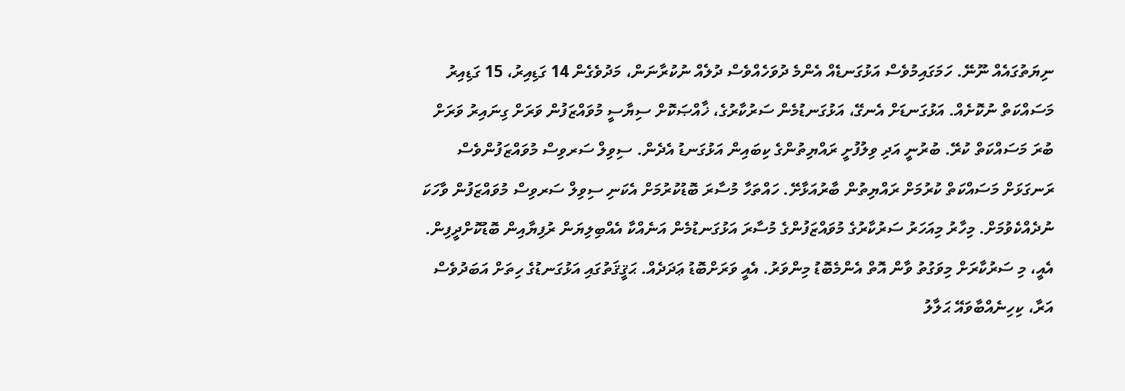ނިޔަތުގައެއް ނޫނޭ. ހަމަގައިމުވެސް އަޅުގަނޑެއް އެންމެ ދުވަހެއްވެސް ދުލެއް ނުކުރާނަން، މަދުވެގެން 14 ގަޑިއިރު، 15 ގަޑިއިރު މަސައްކަތް ނުކޮށެއް. އަޅުގަނޑަށް އެނގޭ، އަޅުގަނޑުމެން ސަރުކާރުގެ، ޚާއްޞަކޮށް ސިޔާސީ މުވައްޒަފުން ވަރަށް ގިނައިރު ވަރަށް ބުރަ މަސައްކަތް ކުރޭ. ބުރުނީ އަދި ވިލުފުށީ ރައްޔިތުންގެ ކިބައިން އަޅުގަނޑު އެދެން. ސިވިލް ސަރވިސް މުވައްޒަފުންވެސް ރަނގަޅަށް މަސައްކަތް ކުރުމަށް ރައްޔިތުން ބާރުއަޅާށޭ. ހައްތަހާ މުސާރަ ބޮޑުކުރުމަށް އެކަނި ސިވިލް ސަރވިސް މުވައްޒަފުން ވާހަކަ ނުދެއްކެވުމަށް. މިހާރު މިއަހަރު ސަރުކާރުގެ މުވައްޒަފުންގެ މުސާރަ އަޅުގަނޑުމެން އަނެއްކާ އެއްބިލިޔަން ރުފިޔާއިން ބޮޑުކޮށްދީފިން. އެއީ، މި ސަރުކާރަށް މިވަގުތު ވާން އޮތް އެންމެބޮޑު މިންވަރު. އެއީ ވަރަށްބޮޑު ޢަދަދެއް. ޙަޤީޤަތުގައި އަޅުގަނޑުގެ ހިތަށް އަބަދުވެސް އަރާ، ކިހިނެއްބާވައޭ ޙަލާލު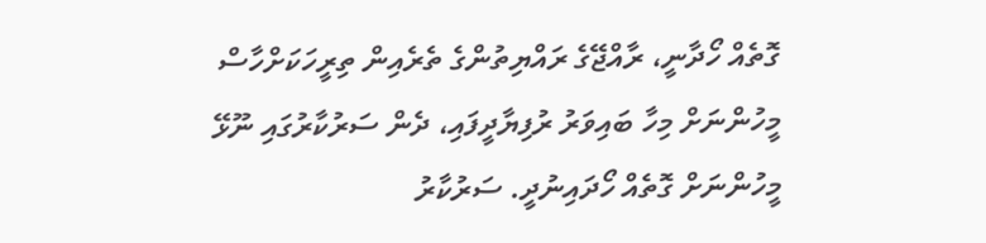ގޮތެއް ހޯދާނީ، ރާއްޖޭގެ ރައްޔިތުންގެ ތެރެއިން ތިރީހަކަށްހާސް މީހުންނަށް މިހާ ބައިވަރު ރުފިޔާދީފައި، ދެން ސަރުކާރުގައި ނޫޅޭ މީހުންނަށް ގޮތެއް ހޯދައިނުދީ. ސަރުކާރު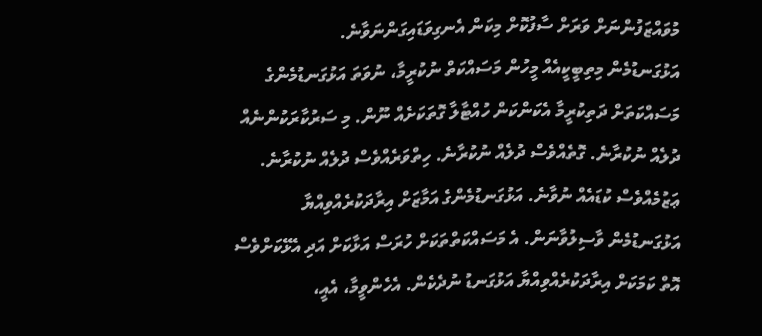މުވައްޒަފުންނަށް ވަރަށް ސާފުކޮށް މިކަން އެނގިވަޑައިގަންނަވާނެ.
އަޅުގަނޑުމެން މިތިބީކީއެއް މީހުން މަސައްކަތް ނުކުރީމާ، ނުވަތަ އަޅުގަނޑުމެންގެ މަސައްކަތަށް ދަތިކުރީމާ އެކަންކަން ހުއްޓާލާ ގޮތަކަށެއް ނޫން. މި ސަރުކާރަކުންނެއް ދުލެއް ނުކުރާނެ. ގޮތެއްވެސް ދުލެއް ނުކުރާނެ. ހިތްވަރެއްވެސް ދުލެއް ނުކުރާނެ. ޢަޒުމެއްވެސް ކުޑައެއް ނުވާނެ. އަޅުގަނޑުމެންގެ އަމާޒަށް އިރާދަކުރެއްވިއްޔާ އަޅުގަނޑުމެން ވާސިލުވާނަން. އެ މަސައްކަތްތަކަށް ހުރަސް އަޅާކަށް އަދި އެޅޭކަށްވެސް އޮތް ކަމަކަށް އިރާދަކުރެއްވިއްޔާ އަޅުގަނޑު ނުދެކެން. އެހެންވީމާ، އެއީ،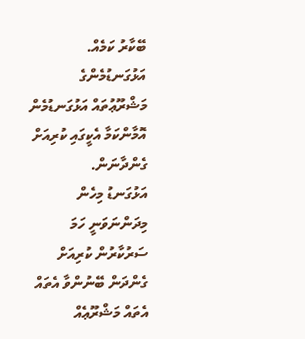ބޭކާރު ކަމެއް. އަޅުގަނޑުމެންގެ މަޝްރޫޢުތައް އަޅުގަނޑުމެން އޮމާންކަމާ އެކީގައި ކުރިއަށް ގެންދާނަން.
އަޅުގަނޑު މިހެން މިދަންނަވަނީ ހަމަ ސަރުކާރުން ކުރިއަށް ގެންދަން ބޭނުންވާ އެތައް އެތައް މަޝްރޫޢެއް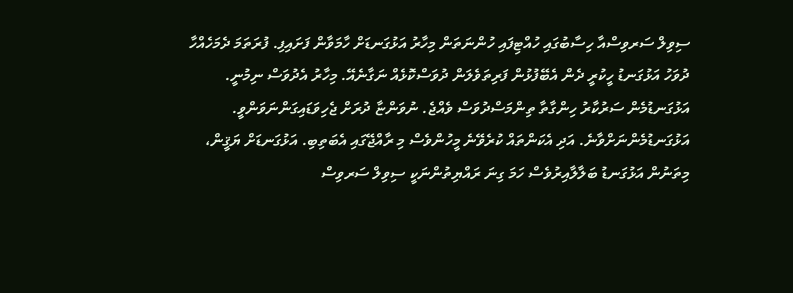ސިވިލް ސަރވިސްއާ ހިސާބުގައި ހުއްޓިފައި ހުންނަތަން މިހާރު އަޅުގަނޑަށް ހާމަވާން ފަށައިފި. ފުރަތަމަ ދެމަހެއްހާ ދުވަހު އަޅުގަނޑު ހީކުރީ ދެން އެބޭފުޅުން ފަރިތަވެލަން ދުވަސްކޮޅެއް ނަގާނެއޭ. މިހާރު އެދުވަސް ނިމުނީ. އަޅުގަނޑުމެން ސަރުކާރު ހިންގާތާ ތިންމަސްދުވަސް ވެއްޖެ. ނުވަންޏާ ދުރަށް ޖެހިވަޑައިގަންނަވަންވީ. އަޅުގަނޑުމެންނަށްވާނެ. އަދި އެކަންތައް ކުރެވޭނެ މީހުންވެސް މި ރާއްޖޭގައި އެބަތިބި. އަޅުގަނޑަށް ޔަޤީން، މިތަނުން އަޅުގަނޑު ބަލާލާއިރުވެސް ހަމަ ގިނަ ރައްޔިތުންނަކީ ސިވިލް ސަރވިސް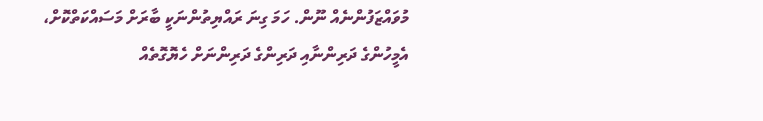މުވައްޒަފުންނެއް ނޫން. ހަމަ ގިނަ ރައްޔިތުންނަކީ ބާރަށް މަސައްކަތްކޮށް، އެމީހުންގެ ދަރިންނާއި ދަރިންގެ ދަރިންނަށް ހެޔޮގޮތެއް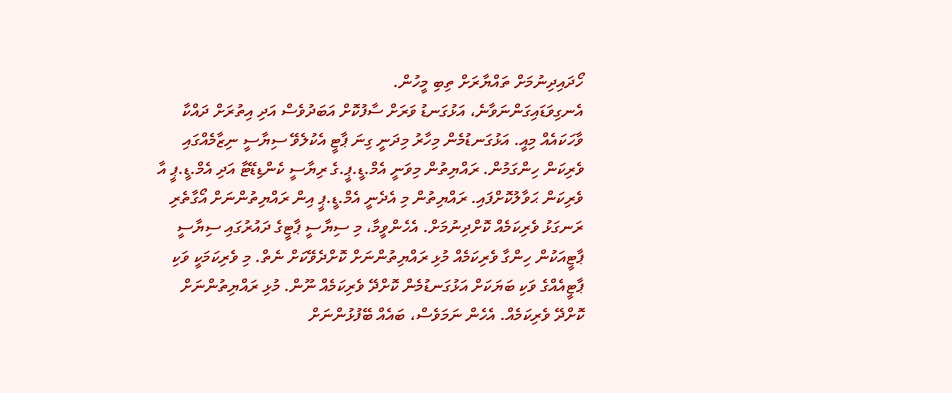ހޯދައިދިނުމަށް ތައްޔާރަށް ތިބި މީހުން.
އެނގިވަޑައިގަންނަވާނެ، އަޅުގަނޑު ވަރަށް ސާފުކޮށް އަބަދުވެސް އަދި އިތުރަށް ދައްކާ ވާހަކައެއް މިއީ. އަޅުގަނޑުމެން މިހާރު މިދަނީ ގިނަ ޕާޓީ އެކުލެވޭ ސިޔާސީ ނިޒާމެއްގައި ވެރިކަން ހިންގަމުން. ރައްޔިތުން މިވަނީ އެމް.ޑީ.ޕީ.ގެ ރިޔާސީ ކެންޑިޑޭޓާ އަދި އެމް.ޑީ.ޕީ އާ ވެރިކަން ޙަވާލުކޮށްފައި. ރައްޔިތުން މި އެދެނީ އެމް.ޑީ.ޕީ އިން ރައްޔިތުންނަށް އޯގާތެރި ރަނގަޅު ވެރިކަމެއް ކޮށްދިނުމަށް. އެހެންވީމާ، މި ސިޔާސީ ޕާޓީގެ ދައުރުގައި ސިޔާސީ ޕާޓީއަކުން ހިންގާ ވެރިކަމެއް މުޅި ރައްޔިތުންނަށް ކޮށްދެވޭކަށް ނެތް. މި ވެރިކަމަކީ ވަކި ޕާޓީއެއްގެ ވަކި ބަޔަކަށް އަޅުގަނޑުމެން ކޮށްދޭ ވެރިކަމެއް ނޫން. މުޅި ރައްޔިތުންނަށް ކޮށްދޭ ވެރިކަމެއް. އެހެން ނަމަވެސް، ބައެއް ބޭފުޅުންނަށް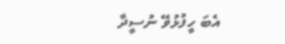އެބަ ހީފުޅުވޭ ނުސީދާ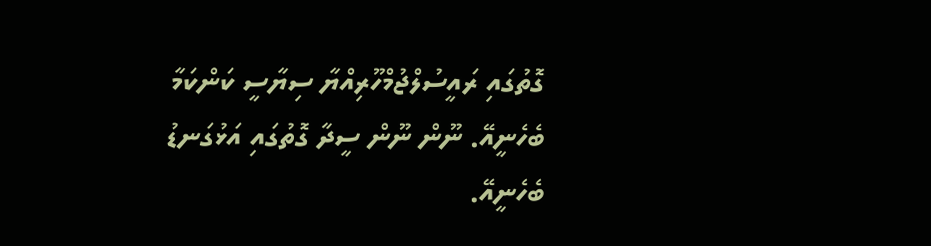ގޮތުގައި ރައީސުލްޖުމްހޫރިއްޔާ ސިޔާސީ ކަންކަމާ ބެހެނީއޭ. ނޫން ނޫން ސީދާ ގޮތުގައި އަޅުގަނޑު ބެހެނީއޭ.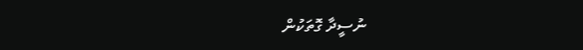ނުސީދާ ގޮތަކުން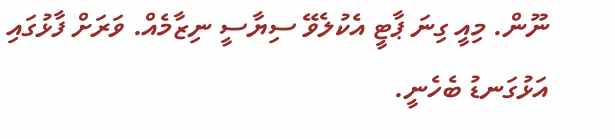ނޫން. މިއީ ގިނަ ޕާޓީ އެކުލެވޭ ސިޔާސީ ނިޒާމެއް. ވަރަށް ފާޅުގައި އަޅުގަނޑު ބެހެނީ.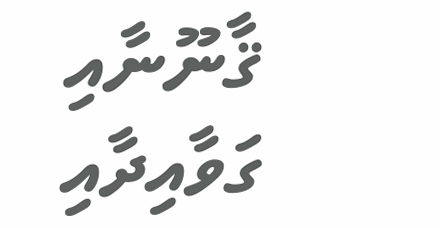ޤާނޫނާއި ގަވާއިދާއި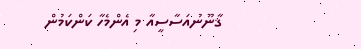ޤާނޫނުއަސާސީއާ މި އެންމެހާ ކަންކަމުން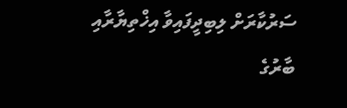ސަރުކާރަށް ލިބިދީފައިވާ އިޚްތިޔާރާއި ބާރުގެ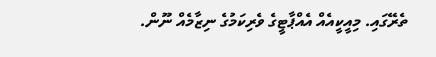ތެރޭގައި. މިއީކީއެއް އެއްޕާޓީގެ ވެރިކަމުގެ ނިޒާމެއް ނޫން.